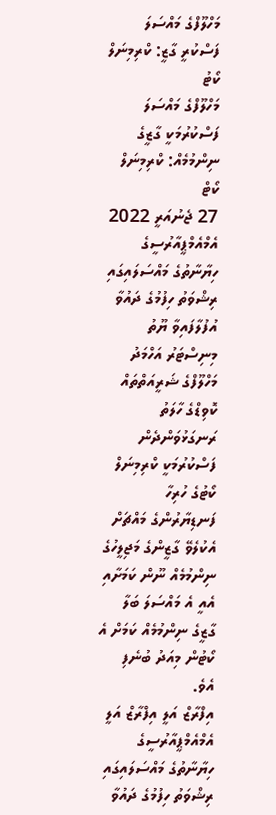މަހްލޫފްގެ މައްސަލަ ފަސްކުރީ ގާޒީ: ކްރިމިނަލް ކޯޓު
މަހްލޫފްގެ މައްސަލަ ފަސްކުރުމަކީ ގާޒީގެ ނިންމުމެއް: ކްރިމިނަލް ކޯޓް
27 ޖެނުއަރީ 2022
އެމްއެމްޕީއާރުސީގެ ހިޔާނާތުގެ މައްސަލައިގައި ރިޝްވަތު ހިފުމުގެ ދައުވާ އުފުލާފައިވާ ޔޫތު މިނިސްޓަރު އަހްމަދު މަހްލޫފްގެ ޝަރީއަތްތައް ކޮވިޑްގެ ހާލަތު ރަނގަޅުވަންދެން ފަސްކުރުމަކީ ކްރިމިނަލް ކޯޓުގެ ހުރިހާ ފަނޑިޔާރުންގެ މައްޗަށް އެކުލެވޭ ގާޒީންގެ މަޖިލީހުގެ ނިންމުމެއް ނޫން ކަމަށާއި އެއީ އެ މައްސަލަ ބަލާ ގާޒީގެ ނިންމުމެއް ކަމަށް އެ ކޯޓުން މިއަދު ބުނެފި އެވެ.
އިފްރާޒް އަލީ އިފްރާޒް އަލީ
އެމްއެމްޕީއާރުސީގެ ހިޔާނާތުގެ މައްސަލައިގައި ރިޝްވަތު ހިފުމުގެ ދައުވާ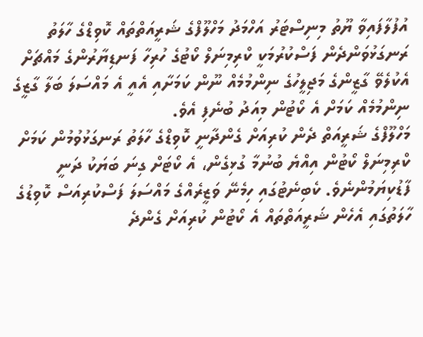އުފުލާފައިވާ ޔޫތު މިނިސްޓަރު އަހްމަދު މަހްލޫފްގެ ޝަރީއަތްތައް ކޮވިޑްގެ ހާލަތު ރަނގަޅުވަންދެން ފަސްކުރުމަކީ ކްރިމިނަލް ކޯޓުގެ ހުރިހާ ފަނޑިޔާރުންގެ މައްޗަށް އެކުލެވޭ ގާޒީންގެ މަޖިލީހުގެ ނިންމުމެއް ނޫން ކަމަށާއި އެއީ އެ މައްސަލަ ބަލާ ގާޒީގެ ނިންމުމެއް ކަމަށް އެ ކޯޓުން މިއަދު ބުނެފި އެވެ.
މަހްލޫފްގެ ޝަރީއަތް ދެން ކުރިއަށް ގެންދާނީ ކޮވިޑްގެ ހާލަތު ރަނގަޅުވުމުން ކަމަށް ކްރިމިނަލް ކޯޓުން އިއްޔެ ބުނުމާ ގުޅިގެން، އެ ކޯޓަށް ގިނަ ބަޔަކު ދަނީ ފާޑުކިޔަމުންނެވެ. ކެބިނެޓުގައި ހިމެނޭ ވަޒީރެއްގެ މައްސަލަ ފަސްކުރިއަސް ކޮވިޑުގެ ހާލަތުގައި އެހެން ޝަރީއަތްތައް އެ ކޯޓުން ކުރިއަށް ގެންދެ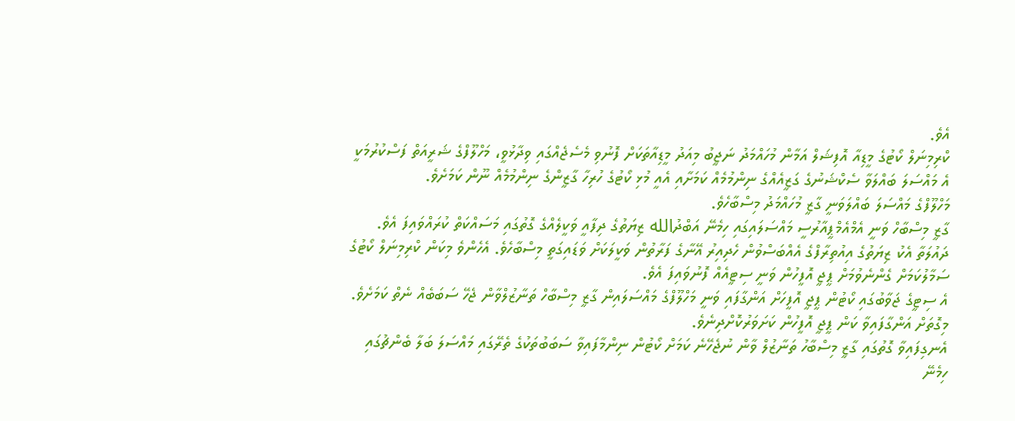އެވެ.
ކްރިމިނަލް ކޯޓުގެ މީޑިއާ އޮފިޝަލް އަމާން މުހައްމަދު ނަޖީބު މިއަދު މީޑިއާތަކަށް ފޮނުވި މެސެޖެއްގައި ވިދާޅުވީ، މަހްލޫފްގެ ޝަރީއަތް ފަސްކުރުމަކީ އެ މައްސަލަ ބައްލަވާ ސެކްޝަނުގެ ގަޒީއެއްގެ ނިންމުމެއް ކަމަށާއި އެއީ މުޅި ކޯޓުގެ ހުރިހާ ގާޒީންގެ ނިންމުމެއް ނޫން ކަމަށެވެ.
މަހްލޫފްގެ މައްސަލަ ބައްލަވަނީ ގާޒީ މުހައްމަދު މިސްބާހެވެ.
ގާޒީ މިސްބާހް ވަނީ އެމްއެމްޕީއާރުސީ މައްސަލައިގައި ހިމެނޭ އަބްދުالله ޒިޔަތުގެ ދިފާއީ ވަކީލެއްގެ ގޮތުގައި މަސައްކަތް ކުރައްވައިފަ އެވެ. ދައުލަތާ އެކު ޒިޔަތުގެ އިއުތިރާފްގެ އެއްބަސްވުން ހެދިއިރު އޭނާގެ ފަރާތުން ވަކީލަކަށް ވަޑައިގަތީ މިސްބާހެވެ. އެހެންވެ މިކަން ކްރިމިނަލް ކޯޓުގެ ސަމާލުކަމަށް ގެންނެވުމަށް ޕީޖީ އޮފީހުން ވަނީ ސިޓީއެއް ފޮނުވައިފަ އެވެ.
އެ ސިޓީގެ ޖަވާބުގައި ކޯޓުން ޕީޖީ އޮފީހަށް އަންގާފައި ވަނީ މަހްލޫފްގެ މައްސަލައިން ގާޒީ މިސްބާހް ތަނާޒުލްވާން ޖެހޭ ސަބަބެއް ނެތް ކަމަށެވެ. މިގޮތަށް އަންގާފައިވާ ކަން ޕީޖީ އޮފީހުން ކަށަވަރުކޮށްދިނެވެ.
އެނގިފައިވާ ގޮތުގައި ގާޒީ މިސްބާހު ތަނާޒުލް ވާން ނުޖެހޭނެ ކަމަށް ކޯޓުން ނިންމާފައިވާ ސަބަބުތަކުގެ ތެރޭގައި މައްސަލަ ބަލާ ބެންޗުގައި ހިމެނޭ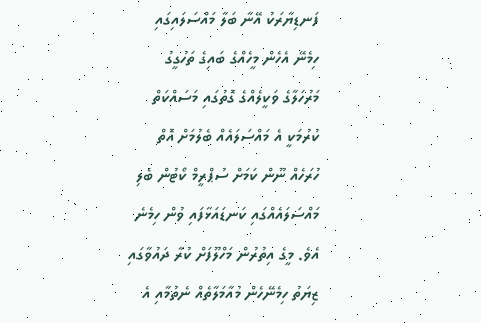ފަނޑިޔާރަކު އޭނާ ބަލާ މައްސަލައިގައި ހިމެނޭ އެހެން މީހެއްގެ ބައިގެ ތަހުގީގު މަރުހަލާގެ ވަކީލެއްގެ ގޮތުގައި މަސައްކަތް ކުރުމަކީ އެ މައްސަލައެއް ބެލުމަށް އޮތް ހުރަހެއް ނޫން ކަމަށް ސުޕްރީމް ކޯޓުން ބެލި މައްސަލައެއްގައި ކަނޑައަޅާފައި ވުން ހިމެނެ އެވެ. މީގެ އިތުރުން މަހްލޫފަށް ކުރާ ދައުވާގައި ޒިޔަތު ހިމެނޭހެން މުއާމަލާތެއް ނެތުމާއި އެ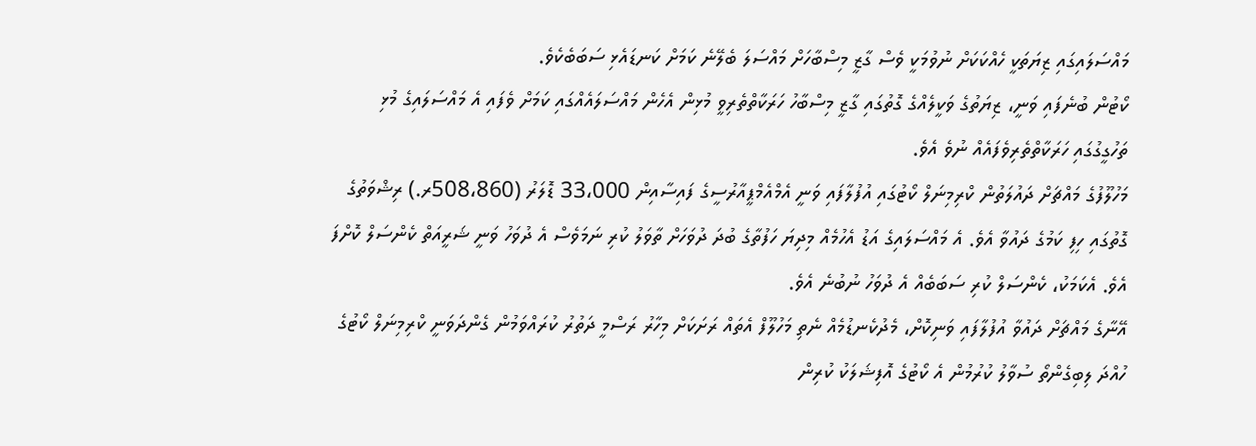މައްސަލައިގައި ޒިޔަތަކީ ހެއްކަކަށް ނުވުމަކީ ވެސް ގާޒީ މިސްބާހަށް މައްސަލަ ބެލޭނެ ކަމަށް ކަނޑައެޅި ސަބަބެކެވެ.
ކޯޓުން ބުނެފައި ވަނީ، ޒިޔަތުގެ ވަކީލެއްގެ ގޮތުގައި ގާޒީ މިސްބާހު ހަރަކާތްތެރިވީ މުޅިން އެހެން މައްސަލައެއްގައި ކަމަށް ވެފައި އެ މައްސަލައިގެ މުޅި ތަހުގީގުގައި ހަރަކާތްތެރިވެފައެއް ނުވެ އެވެ.
މަހުލޫފުގެ މައްޗަށް ދައުލަތުން ކްރިމިނަލް ކޯޓުގައި އުފުލާފައި ވަނީ އެމްއެމްޕީއާރުސީގެ ފައިސާއިން 33،000 ޑޮލަރު (508،860ރ.) ރިޝްވަތުގެ ގޮތުގައި ހިފި ކަމުގެ ދައުވާ އެވެ. އެ މައްސަލައިގެ އަޑު އެހުމެއް މިދިޔަ ހަފުތާގެ ބުދަ ދުވަހަށް ތާވަލު ކުރި ނަމަވެސް އެ ދުވަހު ވަނީ ޝަރީއަތް ކެންސަލް ކޮށްފަ އެވެ. އެކަމަކު، ކެންސަލް ކުރި ސަބަބެއް އެ ދުވަހު ނުބުނެ އެވެ.
އޭނާގެ މައްޗަށް ދައުވާ އުފުލާފައި ވަނިކޮށް، މެދުކެނޑުމެއް ނެތި މަހުލޫފް އެތައް ރަށަކަށް މިހާރު ރަސްމީ ދަތުރު ކުރައްވަމުން ގެންދަވަނީ ކްރިމިނަލް ކޯޓުގެ ހުއްދަ ލިބިގެންތޯ ސުވާލު ކުރުމުން އެ ކޯޓުގެ އޮފިޝަލަކު ކުރިން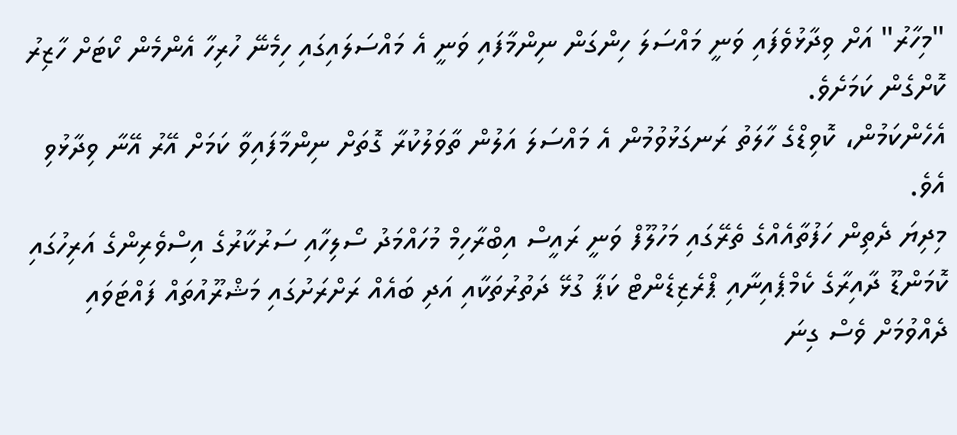"މިހާރު" އަށް ވިދާޅުވެފައި ވަނީ މައްސަލަ ހިންގަން ނިންމާފައި ވަނީ އެ މައްސަލައިގައި ހިމެނޭ ހުރިހާ އެންމެން ކޯޓަށް ހާޒިރު ކޮށްގެން ކަމަށެވެ.
އެހެންކަމުން، ކޮވިޑްގެ ހާލަތު ރަނގަޅުވުމުން އެ މައްސަލަ އަލުން ތާވަލުކުރާ ގޮތަށް ނިންމާފައިވާ ކަމަށް އޭރު އޭނާ ވިދާޅުވި އެވެ.
މިދިޔަ ދެތިން ހަފުތާއެއްގެ ތެރޭގައި މަހުލޫފް ވަނީ ރައީސް އިބްރާހިމް މުހައްމަދު ސޯލިހާއި ސަރުކާރުގެ އިސްވެރިންގެ އަރިހުގައި ކޮމަންޑޫ ދާއިރާގެ ކެމްޕެއިނާއި ޕްރެޒިޑެންޓް ކަޕާ ގުޅޭ ދަތުރުތަކާއި އަދި ބައެއް ރަށްރަށުގައި މަޝްރޫއުތައް ފައްޓަވައި ދެއްވުމަށް ވެސް ގިނަ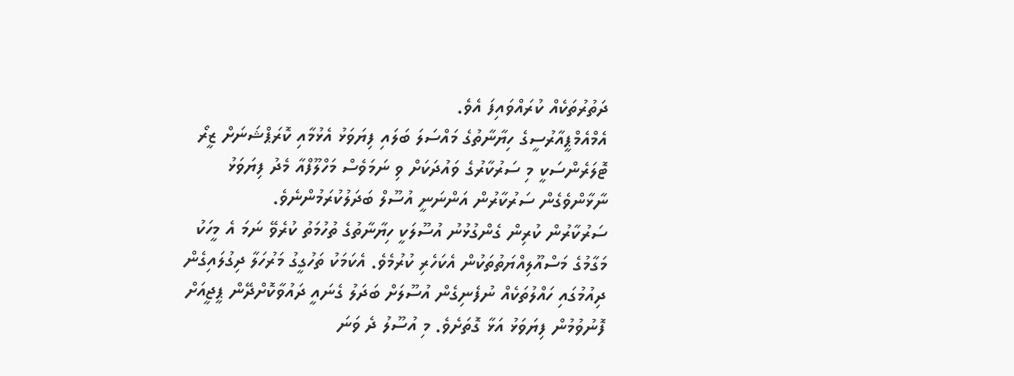ދަތުރުތަކެއް ކުރައްވައިފަ އެވެ.
އެމްއެމްޕީއާރުސީގެ ހިޔާނާތުގެ މައްސަލަ ބަލައި ފިޔަވަޅު އެޅުމާއި ކޮރަޕްޝަނަށް ޒީރޯ ޓޮލަރެންސަކީ މި ސަރުކާރުގެ ވައުދަކަށް ވި ނަމަވެސް މަހްލޫފްއާ މެދު ފިޔަވަޅު ނާޅާންވެގެން ސަރުކާރުން އަންނަނީ އުސޫލް ބަދަލުކުރަމުންނެވެ.
ސަރުކާރުން ކުރިން ގެންގުޅުނު އުސޫލަކީ ހިޔާނާތުގެ ތުހުމަތު ކުރެވޭ ނަމަ އެ މީހަކު މަގާމުގެ މަސްއޫލިއްޔަތުތަކުން އެކަހެރި ކުރުމެވެ. އެކަމަކު ތަހުގީގު މަރުހަލާ ދިގުލައިގެން ދިއުމުގައި ހައްލުތަކެއް ނުފެނިގެން އުސޫލަށް ބަދަލު ގެނައީ ދައުވާކޮށްދޭން ޕީޖީއަށް ފޮނުވުމުން ފިޔަވަޅު އަޅާ ގޮތަށެވެ. މި އުސޫލު ދެ ވަނަ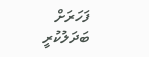ފަހަރަށް ބަދަލުކުރީ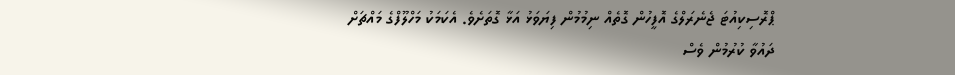ޕްރޮސިކިއުޓަ ޖެނެރަލްގެ އޮފީހުން ގޮތެއް ނިމުމުން ފިޔަވަޅު އަޅާ ގޮތަށެވެ. އެކަމަކު މަހްލޫފްގެ މައްޗަށް ދައުވާ ކުރުމުން ވެސް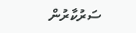ސަރުކާރުން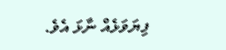ފިޔަވަޅެއް ނާޅަ އެވެ.